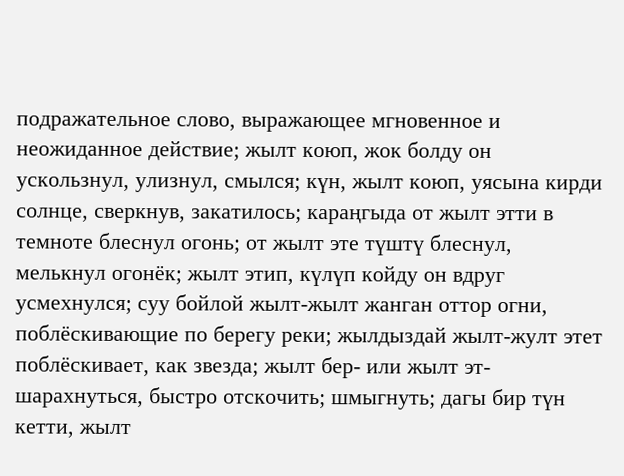подражательное слово, выражающее мгновенное и неожиданное действие; жылт коюп, жок болду он ускользнул, улизнул, смылся; күн, жылт коюп, уясына кирди солнце, сверкнув, закатилось; караңгыда от жылт этти в темноте блеснул огонь; от жылт эте түштү блеснул, мелькнул огонёк; жылт этип, күлүп койду он вдруг усмехнулся; суу бойлой жылт-жылт жанган оттор огни, поблёскивающие по берегу реки; жылдыздай жылт-жулт этет поблёскивает, как звезда; жылт бер- или жылт эт- шарахнуться, быстро отскочить; шмыгнуть; дагы бир түн кетти, жылт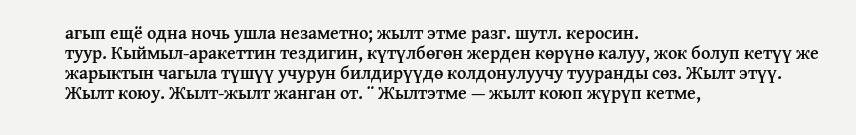агып ещё одна ночь ушла незаметно; жылт этме разг. шутл. керосин.
туур. Кыймыл-аракеттин тездигин, күтүлбөгөн жерден көрүнө калуу, жок болуп кетүү же жарыктын чагыла түшүү учурун билдирүүдө колдонулуучу тууранды сөз. Жылт этүү. Жылт коюу. Жылт-жылт жанган от. ¨ Жылтэтме — жылт коюп жүрүп кетме,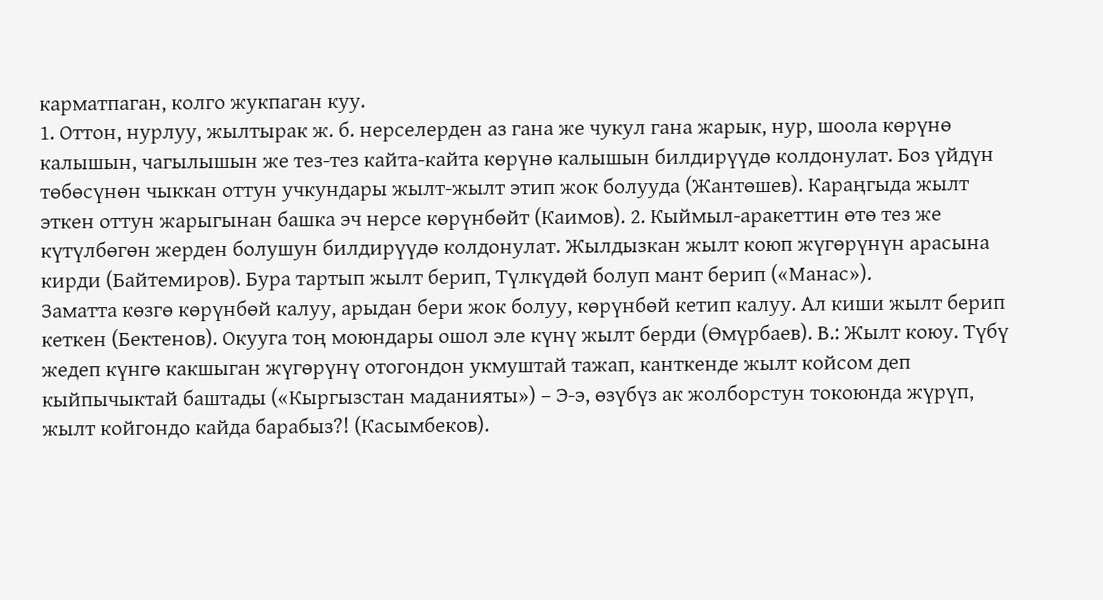карматпаган, колго жукпаган куу.
1. Оттон, нурлуу, жылтырак ж. б. нерселерден аз гана же чукул гана жарык, нур, шоола көрүнө калышын, чагылышын же тез-тез кайта-кайта көрүнө калышын билдирүүдө колдонулат. Боз үйдүн төбөсүнөн чыккан оттун учкундары жылт-жылт этип жок болууда (Жантөшев). Караңгыда жылт эткен оттун жарыгынан башка эч нерсе көрүнбөйт (Каимов). 2. Кыймыл-аракеттин өтө тез же күтүлбөгөн жерден болушун билдирүүдө колдонулат. Жылдызкан жылт коюп жүгөрүнүн арасына кирди (Байтемиров). Бура тартып жылт берип, Түлкүдөй болуп мант берип («Манас»).
Заматта көзгө көрүнбөй калуу, арыдан бери жок болуу, көрүнбөй кетип калуу. Ал киши жылт берип кеткен (Бектенов). Окууга тоң моюндары ошол эле күнү жылт берди (Өмүрбаев). В.: Жылт коюу. Түбү жедеп күнгө какшыган жүгөрүнү отогондон укмуштай тажап, канткенде жылт койсом деп кыйпычыктай баштады («Кыргызстан маданияты») – Э-э, өзүбүз ак жолборстун токоюнда жүрүп, жылт койгондо кайда барабыз?! (Касымбеков).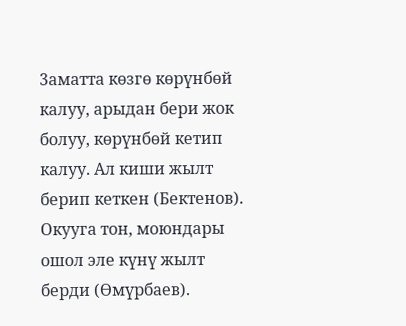3аматта көзгө көрүнбөй калуу, арыдан бери жок болуу, көрүнбөй кетип калуу. Ал киши жылт берип кеткен (Бектенов). Окууга тон, моюндары ошол эле күнү жылт берди (Өмүрбаев).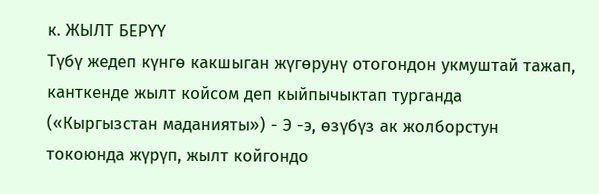к. ЖЫЛТ БЕРҮҮ
Түбү жедеп күнгө какшыган жүгөрунү отогондон укмуштай тажап, канткенде жылт койсом деп кыйпычыктап турганда («Кыргызстан маданияты») - Э -э, өзүбүз ак жолборстун токоюнда жүрүп, жылт койгондо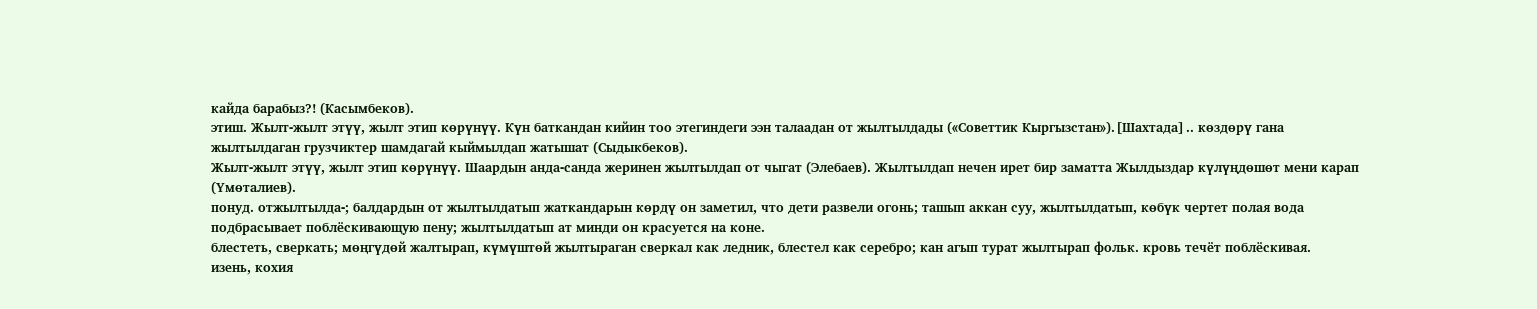кайда барабыз?! (Касымбеков).
этиш. Жылт-жылт этүү, жылт этип көрүнүү. Күн баткандан кийин тоо этегиндеги ээн талаадан от жылтылдады («Советтик Кыргызстан»).[Шахтада].. көздөрү гана жылтылдаган грузчиктер шамдагай кыймылдап жатышат (Сыдыкбеков).
Жылт-жылт этүү, жылт этип көрүнүү. Шаардын анда-санда жеринен жылтылдап от чыгат (Элебаев). Жылтылдап нечен ирет бир заматта Жылдыздар күлүңдөшөт мени карап (Үмөталиев).
понуд. отжылтылда-; балдардын от жылтылдатып жаткандарын көрдү он заметил, что дети развели огонь; ташып аккан суу, жылтылдатып, көбүк чертет полая вода подбрасывает поблёскивающую пену; жылтылдатып ат минди он красуется на коне.
блестеть, сверкать; мөңгүдөй жалтырап, күмүштөй жылтыраган сверкал как ледник, блестел как серебро; кан агып турат жылтырап фольк. кровь течёт поблёскивая.
изень, кохия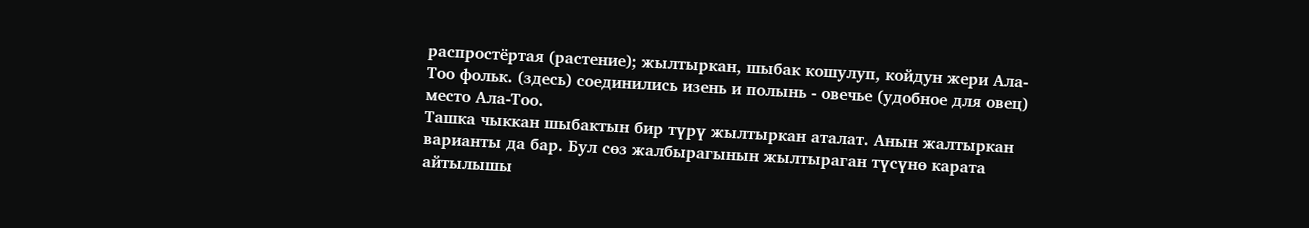распростёртая (растение); жылтыркан, шыбак кошулуп, койдун жери Ала-Тоо фольк. (здесь) соединились изень и полынь - овечье (удобное для овец) место Ала-Тоо.
Ташка чыккан шыбактын бир түрү жылтыркан аталат. Анын жалтыркан варианты да бар. Бул сөз жалбырагынын жылтыраган түсүнө карата айтылышы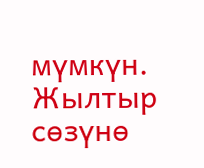мүмкүн. Жылтыр сөзүнө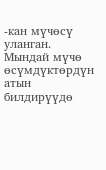-кан мүчөсү уланган. Мындай мүчө өсүмдүктөрдүн атын билдирүүдө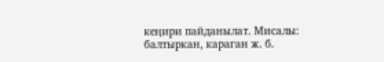кеңири пайданылат. Мисалы: балтыркан, караган ж. б.